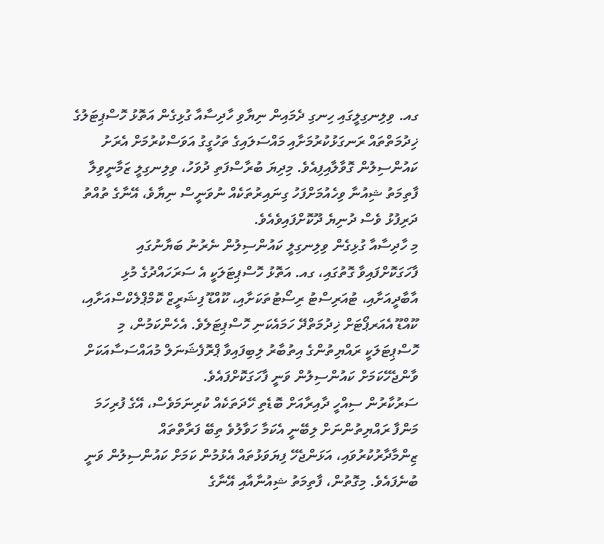ގއ. ވިލިނގިލީގައި ހިނގި ދެމައިން ނިޔާވި ހާދިސާއާ ގުޅިގެން އަތޮޅު ހޮސްޕިޓަލުގެ ޚިދުމަތްތައް ރަނގަޅުކުރުމަށާއި މައްސަލައިގެ ތަހުގީގު އަވަސްކުރުމަށް އެރަށު ކައުންސިލުން ގޮވާލާއިފިއެވެ. މިދިޔަ ބުރާސްފަތި ދުވަހު، ވިލިނގިލީ ޒަމާނީވިލާ ފާތިމަތު ޝިއުނާ ވިހެއުމަށްފަހު ގިނައިރުތަކެއް ނުވަނީސް ނިޔާވެ، އޭނާގެ ތުއްތު ދަރިފުޅު ވެސް ދުނިޔެ ދޫކޮށްފައިވެއެވެ.
މި ހާދިސާއާ ގުޅިގެން ވިލިނގިލީ ކައުންސިލުން ނެރުނު ބަޔާނުގައި ފާހަގަކޮށްފައިވާ ގޮތުގައި، ގއ. އަތޮޅު ހޮސްޕިޓަލަކީ އެ ސަރަހައްދުގެ މުޅި އާބާދީއަށާއި، ޓުއަރިސްޓު ރިސޯޓުތަކަށާއި، ކޫއްޑޫ ފިޝަރީޒް ކޮމްޕްލެކްސްއަށާއި، ކޫއްޑޫ އެއަރޕޯޓަށް ޚިދުމަތްދޭ ހަމައެކަނި ހޮސްޕިޓަލެވެ. އެހެންކަމުން، މި ހޮސްޕިޓަލަކީ ރައްޔިތުންގެ އިތުބާރު ލިބިފައިވާ ޕްރޮފެޝަނަލް މުއައްސަސާއަކަށް ވާންޖެހޭކަމަށް ކައުންސިލުން ވަނީ ފާހަގަކޮށްފައެވެ.
ސަރުކާރުން ސިއްހީ ދާއިރާއަށް ބޮޑެތި ހޭދަތަކެއް ކުރިނަމަވެސް، އޭގެ ފުރިހަމަ މަންފާ ރައްޔިތުންނަށް ލިބޭނީ އެކަމާ ހަވާލުވެ ތިބޭ ފަރާތްތައް ޒިންމާދާރުކުރުވައި، އަޅަންޖެހޭ ފިޔަވަޅުތައް އެޅުމުން ކަމަށް ކައުންސިލުން ވަނީ ބުނެފައެވެ. މިގޮތުން، ފާތިމަތު ޝިއުނާއާއި އޭނާގެ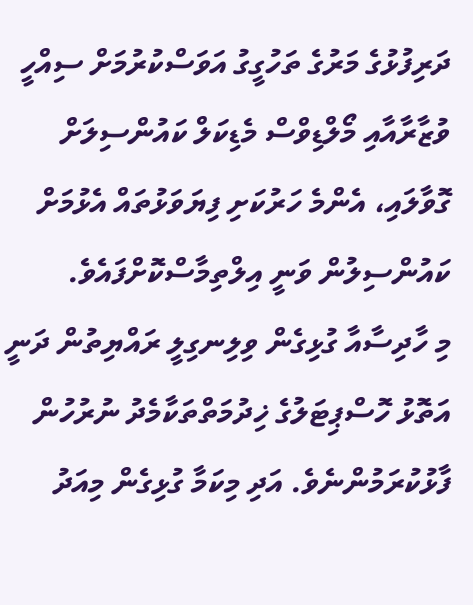ދަރިފުޅުގެ މަރުގެ ތަހުގީގު އަވަސްކުރުމަށް ސިއްހީ ވުޒާރާއާއި މޯލްޑިވްސް މެޑިކަލް ކައުންސިލަށް ގޮވާލައި، އެންމެ ހަރުކަށި ފިޔަވަޅުތައް އެޅުމަށް ކައުންސިލުން ވަނީ އިލްތިމާސްކޮށްފައެވެ.
މި ހާދިސާއާ ގުޅިގެން ވިލިނގިލީ ރައްޔިތުން ދަނީ އަތޮޅު ހޮސްޕިޓަލުގެ ޚިދުމަތްތަކާމެދު ނުރުހުން ފާޅުކުރަމުންނެވެ. އަދި މިކަމާ ގުޅިގެން މިއަދު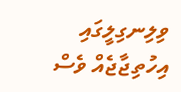ވިލިނގިލީގައި އިހުތިޖާޖެއް ވެސް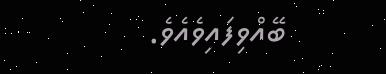ބޭއްވިފައިވެއެވެ.